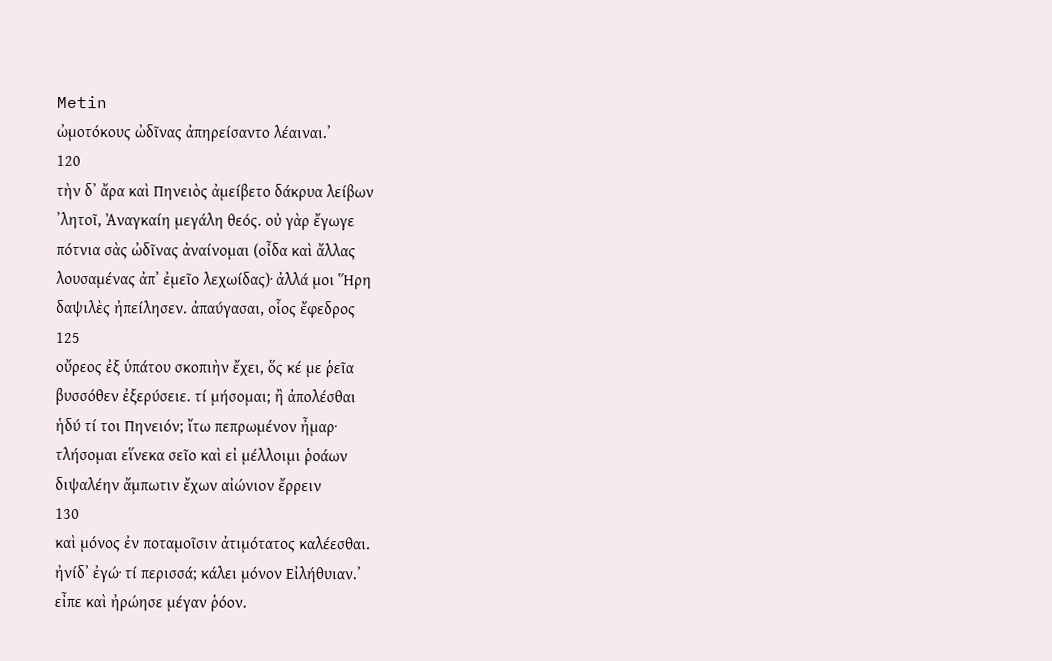Metin
ὠμοτόκους ὠδῖνας ἀπηρείσαντο λέαιναι.ʼ
120
τὴν δʼ ἄρα καὶ Πηνειὸς ἀμείβετο δάκρυα λείβων
ʼλητοῖ, Ἀναγκαίη μεγάλη θεός. οὐ γὰρ ἔγωγε
πότνια σὰς ὠδῖνας ἀναίνομαι (οἶδα καὶ ἄλλας
λουσαμένας ἀπʼ ἐμεῖο λεχωίδας)· ἀλλά μοι Ἥρη
δαψιλὲς ἠπείλησεν. ἀπαύγασαι, οἷος ἔφεδρος
125
οὔρεος ἐξ ὑπάτου σκοπιὴν ἔχει, ὅς κέ με ῥεῖα
βυσσόθεν ἐξερύσειε. τί μήσομαι; ἢ ἀπολέσθαι
ἡδύ τί τοι Πηνειόν; ἴτω πεπρωμένον ἦμαρ·
τλήσομαι εἵνεκα σεῖο καὶ εἰ μέλλοιμι ῥοάων
διψαλέην ἄμπωτιν ἔχων αἰώνιον ἔρρειν
130
καὶ μόνος ἐν ποταμοῖσιν ἀτιμότατος καλέεσθαι.
ἠνίδʼ ἐγώ· τί περισσά; κάλει μόνον Εἰλήθυιαν.ʼ
εἶπε καὶ ἠρώησε μέγαν ῥόον.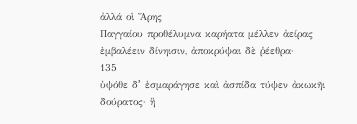ἀλλά οἱ Ἄρης
Παγγαίου προθέλυμνα καρήατα μέλλεν ἀείρας
ἐμβαλέειν δίνηισιν, ἀποκρύψαι δὲ ῥέεθρα·
135
ὑψόθε δʼ ἐσμαράγησε καὶ ἀσπίδα τύψεν ἀκωκῆι
δούρατος· ἣ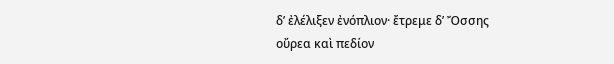δʼ ἐλέλιξεν ἐνόπλιον· ἔτρεμε δʼ Ὄσσης
οὔρεα καὶ πεδίον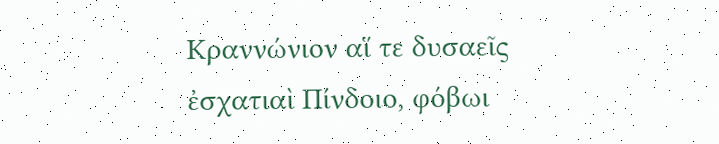Κραννώνιον αἵ τε δυσαεῖς
ἐσχατιαὶ Πίνδοιο, φόβωι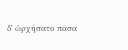δʼ ὠρχήσατο πᾶσα